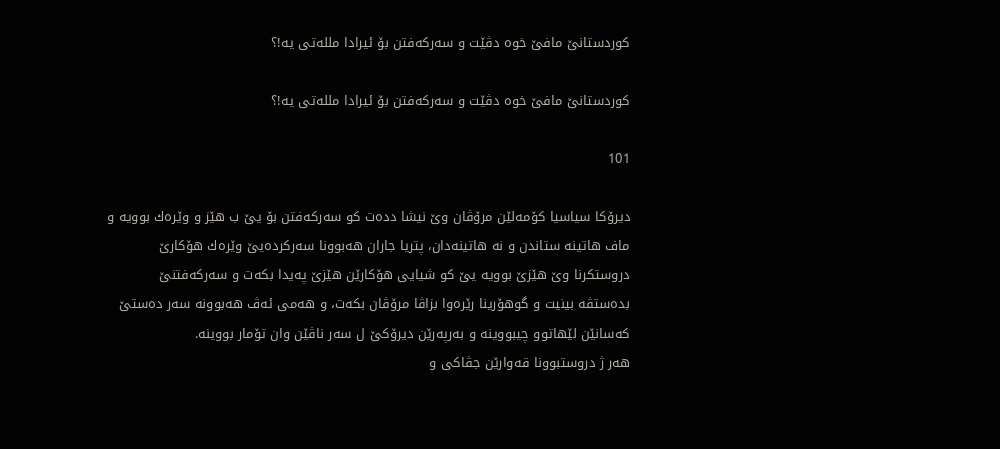كوردستانێ مافێ خوه‌ دڤێت و سه‌ركه‌فتن بۆ ئیرادا ملله‌تى یه‌!؟

كوردستانێ مافێ خوه‌ دڤێت و سه‌ركه‌فتن بۆ ئیرادا ملله‌تى یه‌!؟

101

دیرۆكا سیاسیا كۆمه‌لێن مرۆڤان وێ نیشا دده‌ت كو سه‌ركه‌فتن بۆ یێ ب هێز و وێره‌ك بوویه‌ و ماف هاتینه‌ ستاندن و نه‌ هاتینه‌دان، پتریا جاران هه‌بوونا سه‌ركرده‌یێ وێره‌ك هۆكارێ دروستكرنا وێ هێزێ بوویه‌ یێ كو شیایى هۆكارێن هێزێ په‌یدا بكه‌ت و سه‌ركه‌فتنێ بده‌ستڤه‌ بینیت و گوهۆرینا رێره‌وا بزاڤا مرۆڤان بكه‌ت، و هه‌مى ئه‌ڤ هه‌بوونه‌ سه‌ر ده‌ستێ كه‌سانێن لێهاتوو چیبووینه‌ و به‌رپه‌رێن دیرۆكێ ل سه‌ر ناڤێن وان تۆمار بووینه‌.
هه‌ر ژ دروستبوونا قه‌وارێن جڤاكى و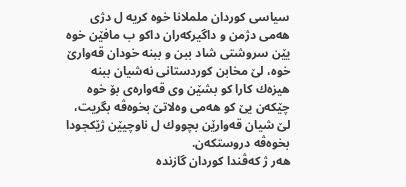سیاسى كوردان ململانا خوه‌ كریه‌ ل دژى هه‌مى دژمن و داگیركه‌ران داكو ب مافێن خوه‌ یێن سروشتى شاد ببن و ببنه‌ خودان قه‌وارێ خوه‌، لێ مخابن كوردستانى نه‌شیان ببنه‌ هیزه‌ك كارا كو بشێن وى قه‌واره‌ى بۆ خوه‌ چێكه‌ن یێ كو هه‌مى وه‌لاتێ بخوه‌ڤه‌ بگریت، لێ شیان قه‌وارێن بچووك ل ناوچیێن ژێكجودا بخوه‌ڤه‌ دروستكه‌ن.
هه‌ر ژ كه‌ڤندا كوردان گازنده‌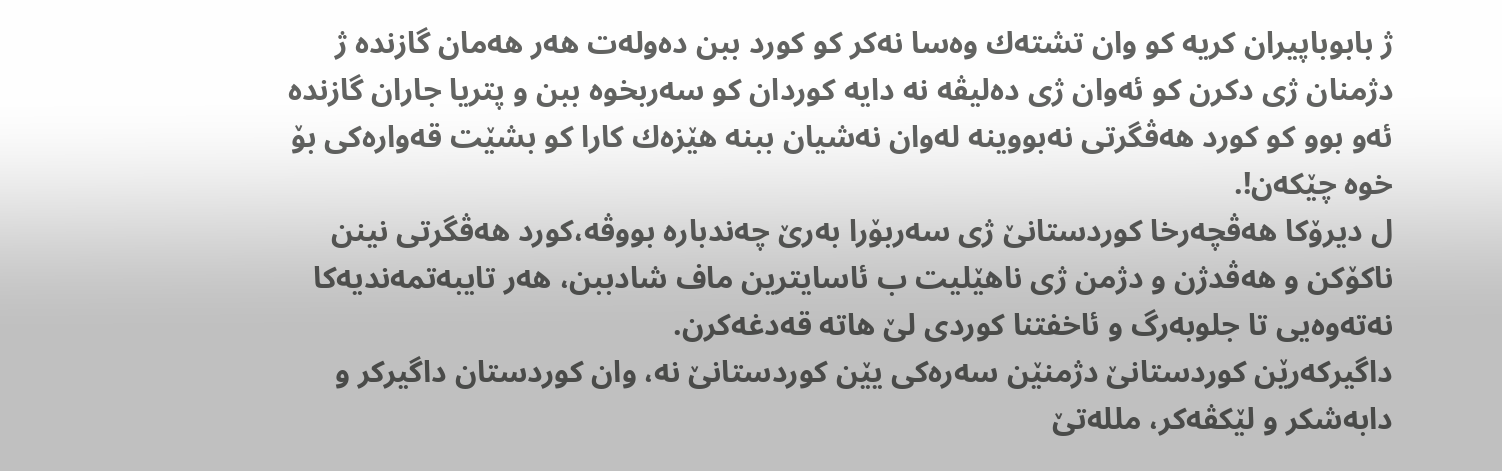ژ بابوباپیران كریه‌ كو وان تشته‌ك وه‌سا نه‌كر كو كورد ببن ده‌وله‌ت هه‌ر هه‌مان گازنده‌ ژ دژمنان ژى دكرن كو ئه‌وان ژى ده‌لیڤه‌ نه‌ دایه‌ كوردان كو سه‌ربخوه‌ ببن و پتریا جاران گازنده‌ ئه‌و بوو كو كورد هه‌ڤگرتى نه‌بووینه‌ له‌وان نه‌شیان ببنه‌ هێزه‌ك كارا كو بشێت قه‌واره‌كى بۆ خوه‌ چێكه‌ن!.
ل دیرۆكا هه‌ڤچه‌رخا كوردستانێ ژى سه‌ربۆرا به‌رێ چه‌ندباره‌ بووڤه‌،كورد هه‌ڤگرتى نینن ناكۆكن و هه‌ڤدژن و دژمن ژى ناهێلیت ب ئاسایترین ماف شادببن، هه‌ر تایبه‌تمه‌ندیه‌كا نه‌ته‌وه‌یى تا جلوبه‌رگ و ئاخفتنا كوردى لێ هاته‌ قه‌دغه‌كرن.
داگیركه‌رێن كوردستانێ دژمنێن سه‌ره‌كى یێن كوردستانێ نه‌، وان كوردستان داگیركر و دابه‌شكر و لێكڤه‌كر، ملله‌تێ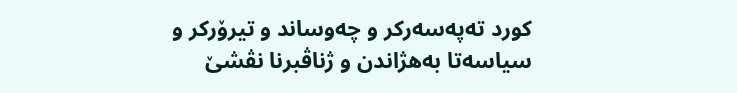كورد ته‌په‌سه‌ركر و چه‌وساند و تیرۆركر و سیاسه‌تا به‌هژاندن و ژناڤبرنا نڤشێ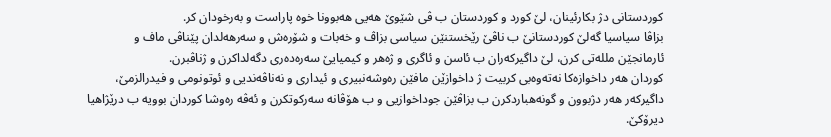كوردستانى دژ بكارئینان، لێ كورد و كوردستان ب ڤى شێوێ هه‌یى هه‌بوونا خوه‌ پاراست و به‌رخودان كر.
بزاڤا سیاسیا گه‌لێ كوردستانێ ب ناڤێ رێخستنێن سیاسى بزاڤ و خه‌بات و شۆره‌ش و سه‌رهه‌لدان پێناڤى ماف و ئارمانجێن ملله‌تى كرن، لێ داگیركه‌ران ب ئاسن و ئاگرى و ژه‌هر و كیمیایێ سه‌ره‌ده‌رى دگه‌لداكرن و ژناڤبرن.
كوردان هه‌ر داخوازه‌كا نه‌ته‌وه‌بى كربیت ژ داخوازێن مافێن ره‌وشه‌نبیرى و ئیدارى و نه‌ناڤه‌ندیى و ئوتونومى و فیدرالزمێ، داگیركه‌ر هه‌ر دژبوون و گونه‌هباردكرن ب بزاڤێن جوداخوازیى و ب هۆڤانه‌ سه‌ركوتكرن و ئه‌ڤه‌ ره‌وشا كوردان بوویه‌ ب درێژاهیا دیرۆكێ.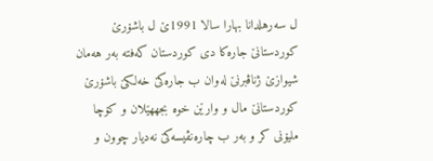ل سه‌رهلدانا بهارا سالا 1991ێ ل باشۆرێ كوردستانێ جاره‌كا دى كوردستان كه‌فته‌ به‌ر هه‌مان شیوازێ ژناڤبرنێ له‌وان ب جاره‌كێ خه‌لكێ باشۆرێ كوردستانێ مال و وارێن خوه‌ بجههێلان و كۆچا ملیۆنى كر و به‌ر ب چاره‌نڤیسه‌كێ نه‌دیار چوون و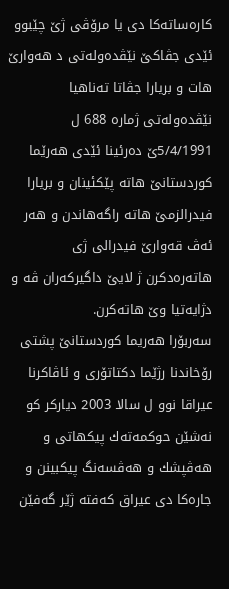كاره‌ساته‌كا دى یا مرۆڤى ژێ چێبوو ئێدى جڤاكێ نێڤده‌وله‌تى د هه‌وارێ هات و بریارا جڤاتا ته‌ناهیا نێڤده‌وله‌تى ژماره‌ 688 ل 5/4/1991ێ ده‌رئینا ئێدى هه‌رێما كوردستانێ هاته‌ پێكئینان و بریارا فیدرالزمێ هاته‌ راگه‌هاندن و هه‌ر ئه‌ڤ قه‌وارێ فیدرالى ژى هاته‌ره‌دكرن ژ لایێ داگیركه‌ران ڤه‌ و دژایه‌تیا وێ هاته‌كرن.
سه‌ربۆرا هه‌ریما كوردستانێ پشتى رۆخاندنا رژێما دكتاتۆرى و ئاڤاكرنا عیراقا نوو ل سالا 2003 دیاركر كو نه‌شێن حوكمه‌ته‌ك پیكهاتى و هه‌ڤپشك و هه‌ڤسه‌نگ پیكبینن و جاره‌كا دى عیراق كه‌فته‌ ژێر گه‌فێن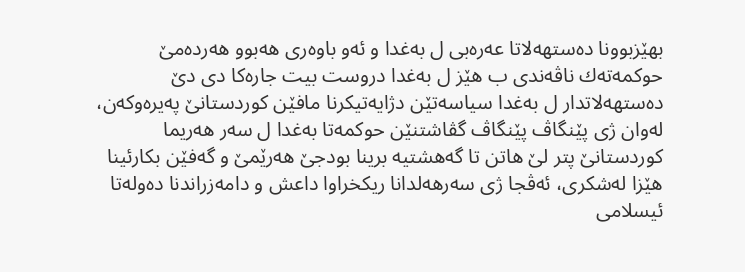بهێزبوونا ده‌ستهه‌لاتا عه‌ره‌بى ل به‌غدا و ئه‌و باوه‌رى هه‌بوو هه‌رده‌مێ حوكمه‌ته‌ك ناڤه‌ندى ب هێز ل به‌غدا دروست بیت جاره‌كا دى دێ ده‌ستهه‌لاتدار ل به‌غدا سیاسه‌تێن دژایه‌تیكرنا مافێن كوردستانێ په‌یره‌وكه‌ن، له‌وان ژی پێنگاڤ پێنگاڤ گڤاشتنێن حوكمه‌تا به‌غدا ل سه‌ر هه‌ریما كوردستانێ پتر لێ هاتن تا گه‌هشتیه‌ برینا بودجێ هه‌رێمێ و گه‌فێن بكارئینا هێزا له‌شكرى، ئه‌ڤجا ژی سه‌رهه‌لدانا ریكخراوا داعش و دامه‌زراندنا ده‌وله‌تا ئیسلامى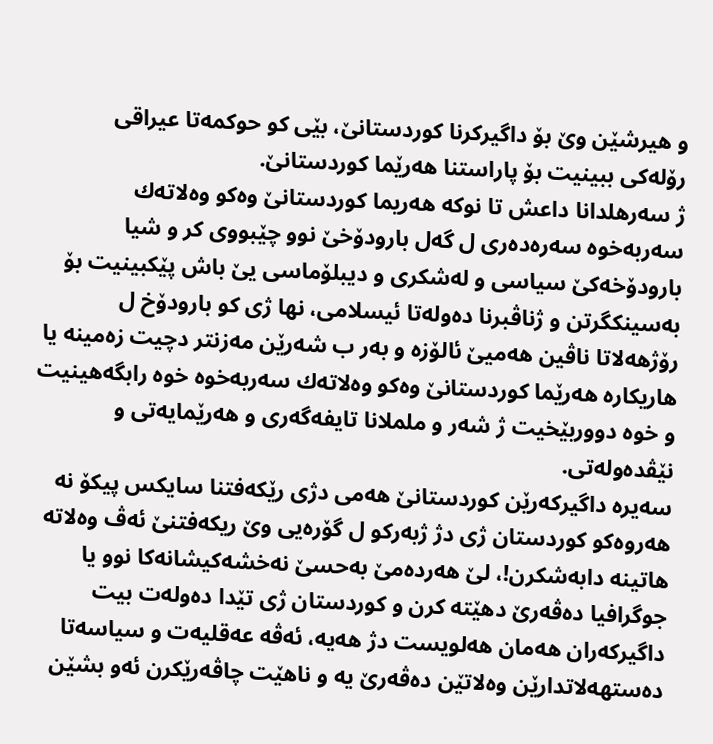و هیرشێن وێ بۆ داگیركرنا كوردستانێ، بێى كو حوكمه‌تا عیراقى رۆله‌كى ببینیت بۆ پاراستنا هه‌رێما كوردستانێ.
ژ سه‌رهلدانا داعش تا نوكه‌ هه‌ریما كوردستانێ وه‌كو وه‌لاته‌ك سه‌ربه‌خوه‌ سه‌ره‌ده‌رى ل گه‌ل بارودۆخێ نوو چێبووى كر و شیا بارودۆخه‌كێ سیاسى و له‌شكرى و دیبلۆماسى یێ باش پێكبینیت بۆ به‌سینكگرتن و ژناڤبرنا ده‌وله‌تا ئیسلامى، نها ژی كو بارودۆخ ل رۆژهه‌لاتا ناڤین هه‌میێ ئالۆزه‌ و به‌ر ب شه‌رێن مه‌زنتر دچیت زه‌مینه‌ یا هاریكاره‌ هه‌رێما كوردستانێ وه‌كو وه‌لاته‌ك سه‌ربه‌خوه‌ خوه‌ رابگه‌هینیت و خوه‌ دووربێخیت ژ شه‌ر و ململانا تایفه‌گه‌رى و هه‌رێمایه‌تى و نێڤده‌وله‌تى.
سه‌یره‌ داگیركه‌رێن كوردستانێ هه‌مى دژى رێكه‌فتنا سایكس پیكۆ نه‌ هه‌روه‌كو كوردستان ژى دژ ژبه‌ركو ل گۆره‌یى وێ ریكه‌فتنێ ئه‌ڤ وه‌لاته‌ هاتینه‌ دابه‌شكرن!، لێ هه‌رده‌مێ به‌حسێ نه‌خشه‌كیشانه‌كا نوو یا جوگرافیا ده‌ڤه‌رێ دهێته‌ كرن و كوردستان ژی تێدا ده‌وله‌ت بیت داگیركه‌ران هه‌مان هه‌لویست دژ هه‌یه‌، ئه‌ڤه‌ عه‌قلیه‌ت و سیاسه‌تا ده‌ستهه‌لاتدارێن وه‌لاتێن ده‌ڤه‌رێ یه‌ و ناهێت چاڤه‌رێكرن ئه‌و بشێن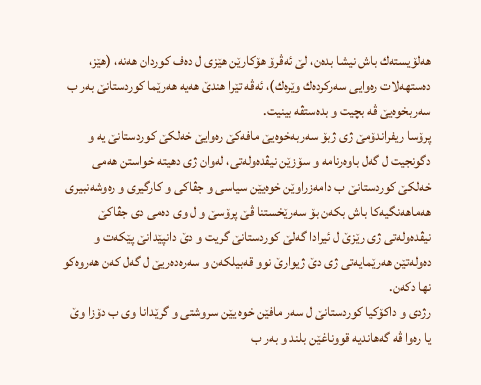هه‌لۆیسته‌ك باش نیشا بده‌ن، لێ ئه‌ڤرۆ هۆكارێن هێزى ل ده‌ف كوردان هه‌نه‌، (هێز، ده‌ستهه‌لات ره‌وایى سه‌ركرده‌ك وێره‌ك)، ئه‌ڤه‌ تێرا هندێ هه‌یه‌ هه‌رێما كوردستانێ به‌ر ب سه‌ربخوه‌یێ ڤه‌ بچیت و بده‌ستڤه‌ بینیت.
پرۆسا ریفراندۆمێ ژی ژبۆ سه‌ربه‌خوه‌یێ مافه‌كێ ره‌وایێ خه‌لكێ كوردستانێ یه‌ و دگونجیت ل گه‌ل باوه‌رنامه‌ و سۆزێن نیڤده‌وله‌تى، له‌وان ژی دهیته‌ خواستن هه‌مى خه‌لكێ كوردستانێ ب دامه‌زراوێن خوه‌یێن سیاسى و جڤاكى و كارگیرى و ره‌وشه‌نبیرى هه‌ماهه‌نگیه‌كا باش بكه‌ن بۆ سه‌رێخستنا ڤێ پرۆسێ و ل وى ده‌مى دى جڤاكێ نیڤده‌وله‌تى ژی رێزێ ل ئیرادا گه‌لێ كوردستانێ گریت و دێ دانپێدانێ پێكه‌ت و ده‌وله‌تێن هه‌رێمایه‌تى ژی دێ ژیوارێ نوو قه‌بیلكه‌ن و سه‌ره‌ده‌ریێ ل گه‌ل كه‌ن هه‌روه‌كو نها دكه‌ن.
رژدى و داكۆكیا كوردستانێ ل سه‌ر مافێن خوه‌ یێن سروشتى و گرێدانا وى ب دۆزا وێ یا ره‌وا ڤه‌ گه‌هاندیه‌ قووناغێن بلند و به‌ر ب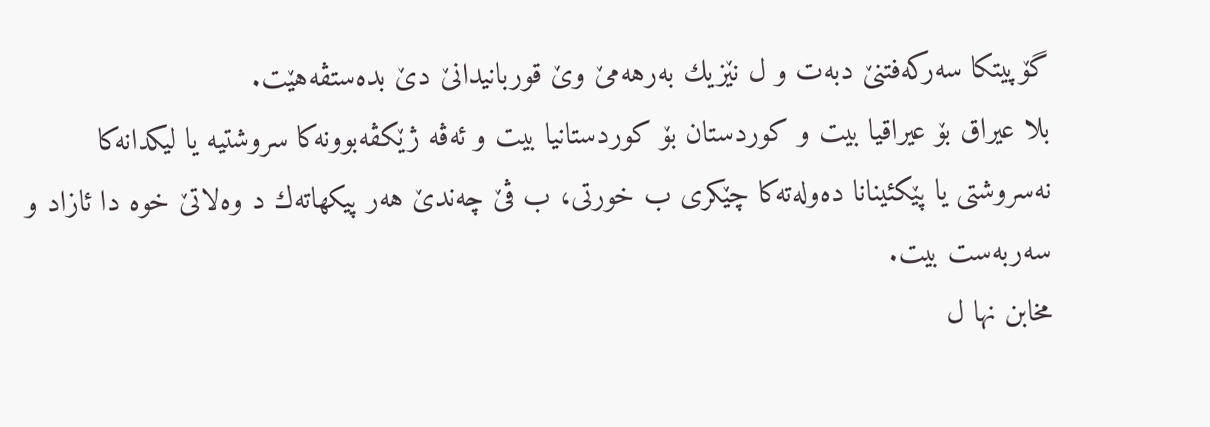گۆپیتكا سه‌ركه‌فتنێ دبه‌ت و ل نێزیك به‌رهه‌مێ وێ قوربانیدانێ دێ بده‌ستڤه‌هێت.
بلا عیراق بۆ عیراقیا بیت و كوردستان بۆ كوردستانیا بیت و ئه‌ڤه‌ ژێكڤه‌بوونه‌كا سروشتیه‌ یا لیكدانه‌كا نه‌سروشتى یا پێكئینانا ده‌وله‌ته‌كا چێكرى ب خورتى، ب ڤێ چه‌ندێ هه‌ر پیكهاته‌ك د وه‌لاتێ خوه‌ دا ئازاد و سه‌ربه‌ست بیت.
مخابن نها ل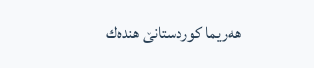هه‌ریما كوردستانێ هنده‌ك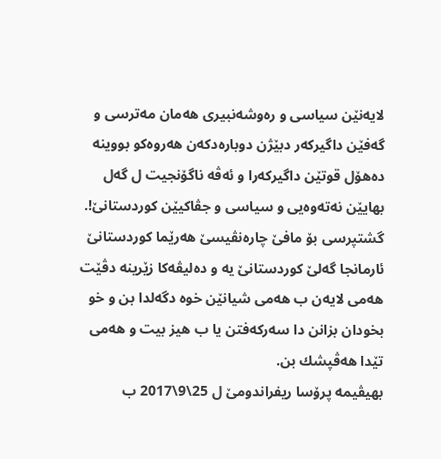لایه‌نێن سیاسى و ره‌وشه‌نبیرى هه‌مان مه‌ترسى و گه‌فێن داگیركه‌ر دبێژن دوباره‌دكه‌ن هه‌روه‌كو بووینه‌ ده‌هۆل قوتێن داگیركه‌را و ئه‌ڤه‌ ناگۆنجیت ل گه‌ل بهایێن نه‌ته‌وه‌یى و سیاسى و جڤاكیێن كوردستانێ!.
گشتپرسى بۆ مافێ چاره‌نڤیسێ هه‌رێما كوردستانێ ئارمانجا گه‌لێ كوردستانێ یه‌ و ده‌لیڤه‌كا زێرینه‌ دڤێت هه‌مى لایه‌ن ب هه‌مى شیانێن خوه‌ دگه‌لدا بن و خو بخودان بزانن دا سه‌ركه‌فتن یا ب هیز بیت و هه‌مى تێدا هه‌ڤپشك بن.
بهیڤیمه‌ پرۆسا ریفراندومێ ل 25\9\2017 ب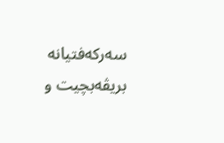سه‌ركه‌فتیانه‌ بریڤه‌بچیت و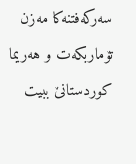سه‌ركه‌فتنه‌كا مه‌زن تۆماربكه‌ت و هه‌ریما كوردستانێ ببیت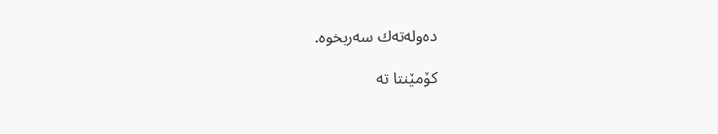ده‌وله‌ته‌ك سه‌ربخوه‌.

کۆمێنتا تە